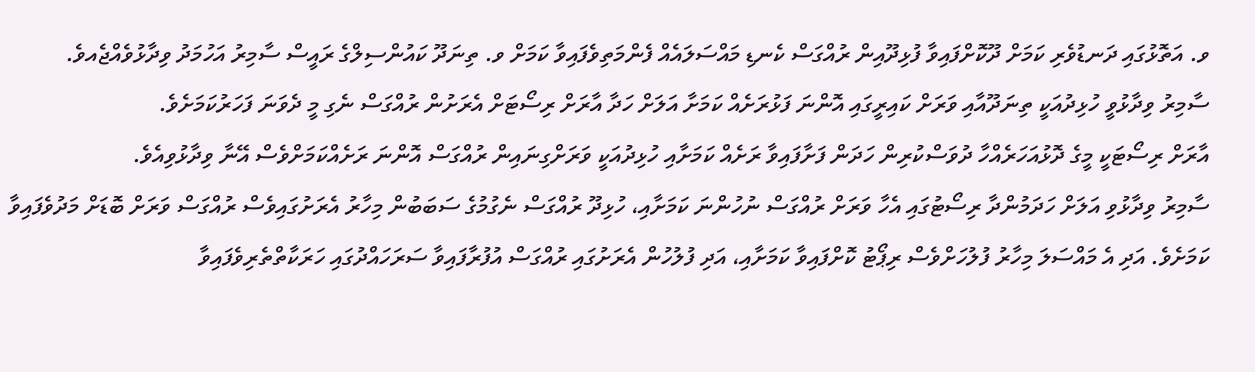ވ. އަތޮޅުގައި ދަނޑުވެރި ކަމަށް ދޫކޮށްފައިވާ ފުޅިދޫއިން ރުއްގަސް ކެނޑި މައްސަލައެއް ފެންމަތިވެފައިވާ ކަމަށް ވ. ތިނަދޫ ކައުންސިލްގެ ރައީސް ސާމިރު އަހުމަދު ވިދާޅުވެއްޖެއވެ.
ސާމިރު ވިދާޅުވީ ހުޅިދުއަކީ ތިނަދޫއާއި ވަރަށް ކައިރީގައި އޮންނަ ފަޅުރަށެއް ކަމަށާ އަލަށް ހަދާ އާރަށް ރިސޯޓަށް އެރަށުން ރުއްގަސް ނެގި މީ ދެވަނަ ފަހަރުކަމަށެވެ.
އާރަށް ރިސޯޓަކީ މީގެ ދޮޅުއަހަރެއްހާ ދުވަސްކުރިން ހަދަން ފަށާފައިވާ ރަށެއް ކަމަށާއި ހުޅިދުއަކީ ވަރަށްގިނައިން ރުއްގަސް އޮންނަ ރަށެއްކަމަށްވެސް އޭނާ ވިދާޅުވިއެވެ.
ސާމިރު ވިދާޅުވި އަލަށް ހަދަމުންދާ ރިސޯޓުގައި އެހާ ވަރަށް ރުއްގަސް ނުހުންނަ ކަމަށާއި، ހުޅިދޫ ރުއްގަސް ނެގުމުގެ ސަބަބުން މިހާރު އެރަށުގައިވެސް ރުއްގަސް ވަރަށް ބޮޑަށް މަދުވެފައިވާ ކަމަށެވެ. އަދި އެ މައްސަލަ މިހާރު ފުލުހަށްވެސް ރިޕޯޓު ކޮށްފައިވާ ކަމަށާއި، އަދި ފުލުހުން އެރަށުގައި ރުއްގަސް އުފުރާފައިވާ ސަރަހައްދުގައި ހަރަކާތްތެރިވެފައިވާ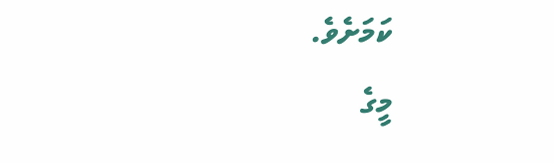ކަމަށެވެ.
މީގެ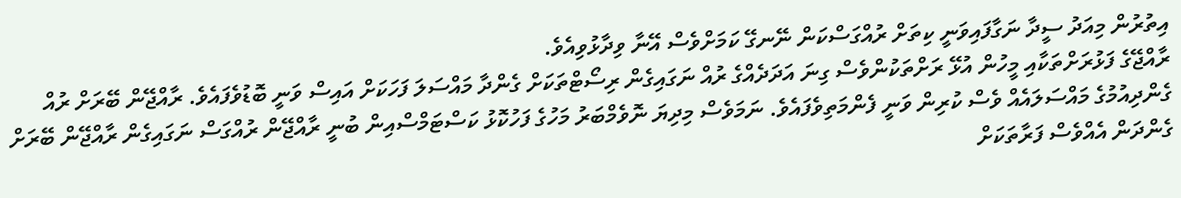އިތުރުން މިއަދު ސީދާ ނަގާފައިވަނީ ކިތަށް ރުއްގަސްކަން ނޭނގޭ ކަމަށްވެސް އޭނާ ވިދާޅުވިއެވެ.
ރާއްޖޭގެ ފަޅުރަށްތަކާއި މީހުން އުޅޭ ރަށްތަކުންވެސް ގިނަ އަދަދެއްގެ ރުއް ނަގައިގެން ރިސޯޓްތަކަށް ގެންދާ މައްސަލަ ފަހަކަށް އައިސް ވަނީ ބޮޑުވެފައެވެ. ރާއްޖޭން ބޭރަށް ރުއް ގެންދިއުމުގެ މައްސަލައެއް ވެސް ކުރިން ވަނީ ފެންމަތިވެފައެވެ. ނަމަވެސް މިދިޔަ ނޮވެމްބަރު މަހުގެ ފަހުކޮޅު ކަސްޓަމްސްއިން ބުނީ ރާއްޖޭން ރުއްގަސް ނަގައިގެން ރާއްޖޭން ބޭރަށް ގެންދަން އެއްވެސް ފަރާތަކަށް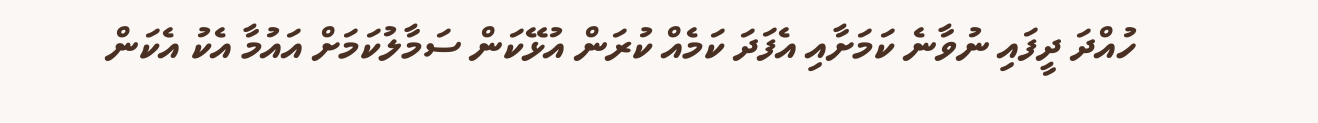ހުއްދަ ދީފައި ނުވާނެ ކަމަށާއި އެފަދަ ކަމެއް ކުރަން އުޅޭކަން ސަމާލުކަމަށް އައުމާ އެކު އެކަން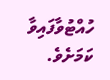ހުއްޓުވާފައިވާ ކަމަށެވެ.